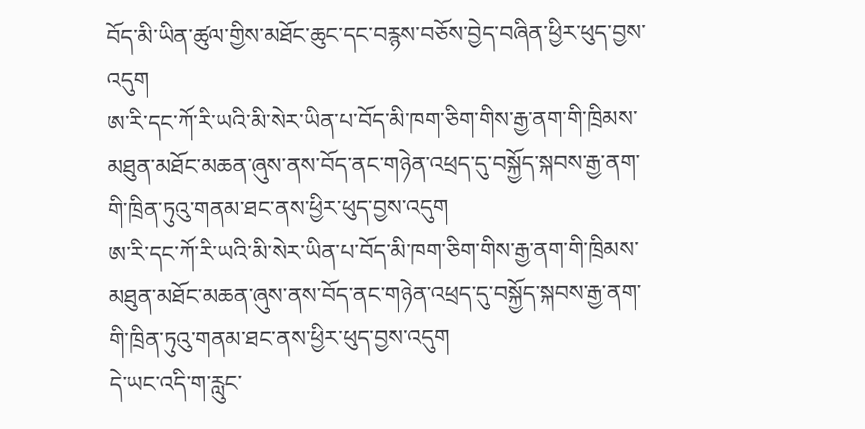བོད་མི་ཡིན་ཚུལ་གྱིས་མཐོང་ཆུང་དང་བརྙས་བཅོས་བྱེད་བཞིན་ཕྱིར་ཕུད་བྱས་འདུག
ཨ་རི་དང་ཀོ་རི་ཡའི་མི་སེར་ཡིན་པ་བོད་མི་ཁག་ཅིག་གིས་རྒྱ་ནག་གི་ཁྲིམས་མཐུན་མཐོང་མཆན་ཞུས་ནས་བོད་ནང་གཉེན་འཕྲད་དུ་བསྐྱོད་སྐབས་རྒྱ་ནག་གི་ཁྲིན་ཏུའུ་གནམ་ཐང་ནས་ཕྱིར་ཕུད་བྱས་འདུག
ཨ་རི་དང་ཀོ་རི་ཡའི་མི་སེར་ཡིན་པ་བོད་མི་ཁག་ཅིག་གིས་རྒྱ་ནག་གི་ཁྲིམས་མཐུན་མཐོང་མཆན་ཞུས་ནས་བོད་ནང་གཉེན་འཕྲད་དུ་བསྐྱོད་སྐབས་རྒྱ་ནག་གི་ཁྲིན་ཏུའུ་གནམ་ཐང་ནས་ཕྱིར་ཕུད་བྱས་འདུག
དེ་ཡང་འདི་ག་རླུང་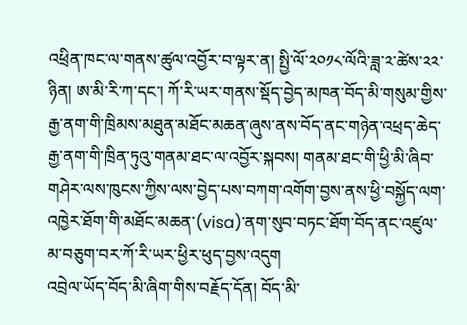འཕྲིན་ཁང་ལ་གནས་ཚུལ་འབྱོར་བ་ལྟར་ན། སྤྱི་ལོ་༢༠༡༨་ལོའི་ཟླ་༢་ཚེས་༢༢་ཉིན། ཨ་མི་རི་ཀ་དང་། ཀོ་རི་ཡར་གནས་སྡོད་བྱེད་མཁན་བོད་མི་གསུམ་གྱིས་རྒྱ་ནག་གི་ཁྲིམས་མཐུན་མཐོང་མཆན་ཞུས་ནས་བོད་ནང་གཉེན་འཕྲད་ཆེད་རྒྱ་ནག་གི་ཁྲིན་ཏུའུ་གནམ་ཐང་ལ་འབྱོར་སྐབས། གནམ་ཐང་གི་ཕྱི་མི་ཞིབ་གཤེར་ལས་ཁུངས་ཀྱིས་ལས་བྱེད་པས་བཀག་འགོག་བྱས་ནས་ཕྱི་བསྐྱོད་ལག་འཁྱེར་ཐོག་གི་མཐོང་མཆན་(visa)་ནག་སུབ་བཏང་ཐོག་བོད་ནང་འཛུལ་མ་བཅུག་བར་ཀོ་རི་ཡར་ཕྱིར་ཕུད་བྱས་འདུག
འབྲེལ་ཡོད་བོད་མི་ཞིག་གིས་བརྗོད་དོན། བོད་མི་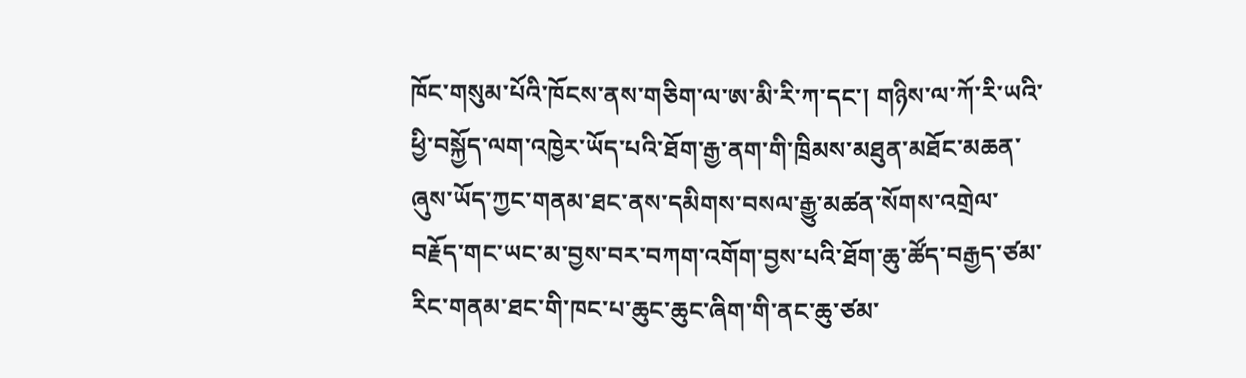ཁོང་གསུམ་པོའི་ཁོངས་ནས་གཅིག་ལ་ཨ་མི་རི་ཀ་དང་། གཉིས་ལ་ཀོ་རི་ཡའི་ཕྱི་བསྐྱོད་ལག་འཁྱེར་ཡོད་པའི་ཐོག་རྒྱ་ནག་གི་ཁྲིམས་མཐུན་མཐོང་མཆན་ཞུས་ཡོད་ཀྱང་གནམ་ཐང་ནས་དམིགས་བསལ་རྒྱུ་མཚན་སོགས་འགྲེལ་བརྗོད་གང་ཡང་མ་བྱས་བར་བཀག་འགོག་བྱས་པའི་ཐོག་ཆུ་ཚོད་བརྒྱད་ཙམ་རིང་གནམ་ཐང་གི་ཁང་པ་ཆུང་ཆུང་ཞིག་གི་ནང་ཆུ་ཙམ་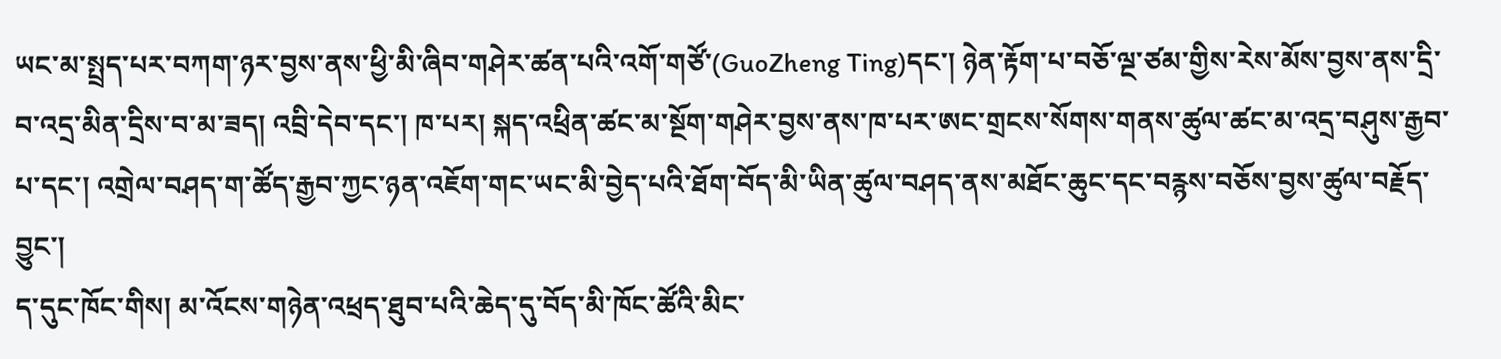ཡང་མ་སྤྲད་པར་བཀག་ཉར་བྱས་ནས་ཕྱི་མི་ཞིབ་གཤེར་ཚན་པའི་འགོ་གཙོ་(GuoZheng Ting)དང་། ཉེན་རྟོག་པ་བཅོ་ལྔ་ཙམ་གྱིས་རེས་མོས་བྱས་ནས་དྲི་བ་འདྲ་མིན་དྲིས་བ་མ་ཟད། འབྲི་དེབ་དང་། ཁ་པར། སྐད་འཕྲིན་ཚང་མ་སྔོག་གཤེར་བྱས་ནས་ཁ་པར་ཨང་གྲངས་སོགས་གནས་ཚུལ་ཚང་མ་འདྲ་བཤུས་རྒྱབ་པ་དང་། འགྲེལ་བཤད་ག་ཚོད་རྒྱབ་ཀྱང་ཉན་འཇོག་གང་ཡང་མི་བྱེད་པའི་ཐོག་བོད་མི་ཡིན་ཚུལ་བཤད་ནས་མཐོང་ཆུང་དང་བརྙས་བཅོས་བྱས་ཚུལ་བརྗོད་བྱུང་།
ད་དུང་ཁོང་གིས། མ་འོངས་གཉེན་འཕྲད་ཐུབ་པའི་ཆེད་དུ་བོད་མི་ཁོང་ཚོའི་མིང་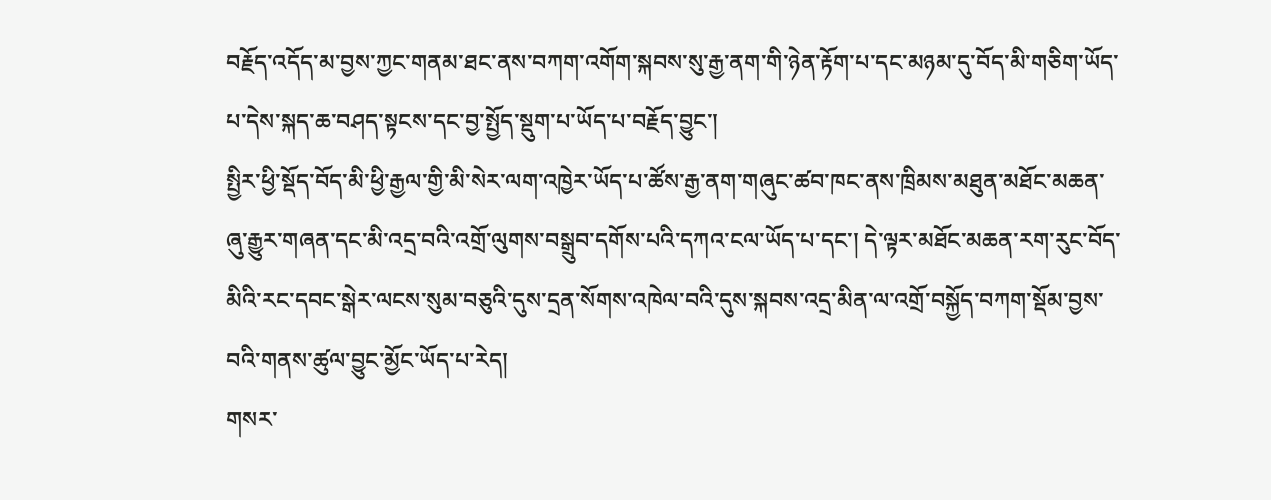བརྗོད་འདོད་མ་བྱས་ཀྱང་གནམ་ཐང་ནས་བཀག་འགོག་སྐབས་སུ་རྒྱ་ནག་གི་ཉེན་རྟོག་པ་དང་མཉམ་དུ་བོད་མི་གཅིག་ཡོད་པ་དེས་སྐད་ཆ་བཤད་སྟངས་དང་བྱ་སྤྱོད་སྡུག་པ་ཡོད་པ་བརྗོད་བྱུང་།
སྤྱིར་ཕྱི་སྡོད་བོད་མི་ཕྱི་རྒྱལ་གྱི་མི་སེར་ལག་འཁྱེར་ཡོད་པ་ཚོས་རྒྱ་ནག་གཞུང་ཚབ་ཁང་ནས་ཁྲིམས་མཐུན་མཐོང་མཆན་ཞུ་རྒྱུར་གཞན་དང་མི་འདྲ་བའི་འགྲོ་ལུགས་བསྒྲུབ་དགོས་པའི་དཀའ་ངལ་ཡོད་པ་དང་། དེ་ལྟར་མཐོང་མཆན་རག་རུང་བོད་མིའི་རང་དབང་སྒེར་ལངས་སུམ་བཅུའི་དུས་དྲན་སོགས་འཁེལ་བའི་དུས་སྐབས་འདྲ་མིན་ལ་འགྲོ་བསྐྱོད་བཀག་སྡོམ་བྱས་བའི་གནས་ཚུལ་བྱུང་མྱོང་ཡོད་པ་རེད།
གསར་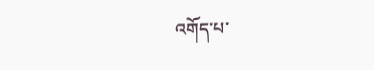འགོད་པ་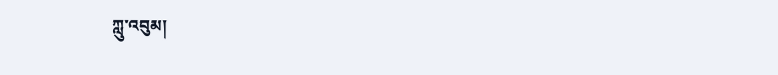ཀླུ་འབུམ།